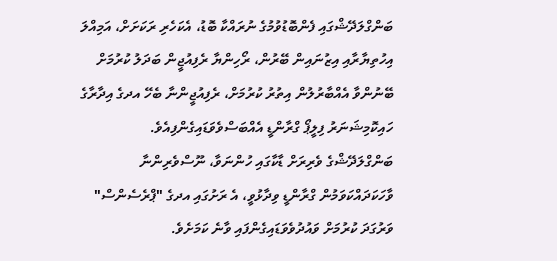ބަންގްލަދޭޝްގައި ފެންބޮޑުވުމުގެ ނުރައްކާ ބޮޑު، އެކަހެރި ރަކަށަށް، އަމިއްލަ އިހުތިޔާރާއި އިޒުނައިން ބޭރުން، ރޯހިންޔާ ރެފިއުޖީން ބަދަލު ކުރުމަށް ބޭނުންވާ އެއްބާރުލުން އިތުރު ކުރުމަށް، ރެފިއުޖީންނާ ބެހޭ އދގެ އިދާރާގެ ހައިކޮމިޝަނަރު ފިލީޕޯ ގްރާންޑީ އެއްބަސްވެވަޑައިގެންފިއެވެ.
ބަންގްލަދޭޝްގެ ވެރިރަށް ޑާކާގައި ހުންނަވާ، ނޫސްވެރިންނާ ވާހަކަދައްކަވަމުން ގްރާންޑީ ވިދާޅުވީ، އެ ރަށުގައި އދގެ "ޕްރެސެންސް" ވަރުގަދަ ކުރުމަށް ވައުދުވެވަޑައިގެންފައި ވާނެ ކަމަށެވެ.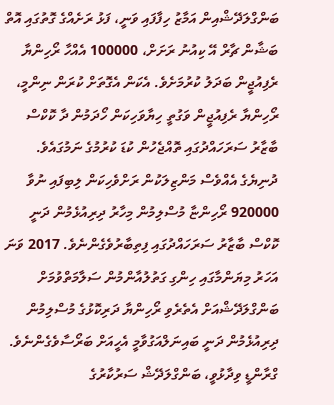ބަންގްލަދޭޝްއިން އަމާޒު ހިފާފައި ވަނީ، ފަޅު ރަށެއްގެ ގޮތުގައި އޮތް ބަޝާން ޗާރް އޭ ކިއުނު ރަށަށް، 100000 އެއްހާ ރޯހިންޔާ ރެފިއުޖީން ބަދަލު ކުރުމަށެވެ. އެކަން އެގޮތަށް ކުރަން ނިންމީ، ރޯހިންޔާ ރެފިއުޖީން ވަގުތީ ހިޔާވަހިކަން ހޯދަމުން ދާ ކޮކްސް ބާޒާރު ސަރަހައްދުގައި ތޮއްޖެހުން ކުޑަ ކުރުމުގެ ނަމުގައެވެ.
ދުނިޔެގެ އެއްވެސް މަންޒިލަކުން ރަށްވެހިކަން ލިބިފައި ނުވާ 920000 ރޯހިންޏާ މުސްލިމުން މިހާރު ދިރިއުޅެމުން ދަނީ ކޮކްސް ބާޒާރު ސަރަހައްދުގައި ފިތިބާރުވެގެންނެވެ. 2017 ވަނަ އަހަރު މިޔަންމާގައި ހިންގި ގަތުލުއާންމުން ސަލާމަތްވުމަށް ބަންގްލަދޭޝްއަށް އެތެރެވި ރޯހިންޔާ ދަރިކޮޅުގެ މުސްލިމުން ދިރިއުޅެމުން ދަނީ ބައިނަލްއަގުވާމީ އެހީއަށް ބަރޯސާވެގެންނެވެ.
ގްރާންޑީ ވިދާޅުވީ، ބަންގްލަދޭޝް ސަރުކާރުގެ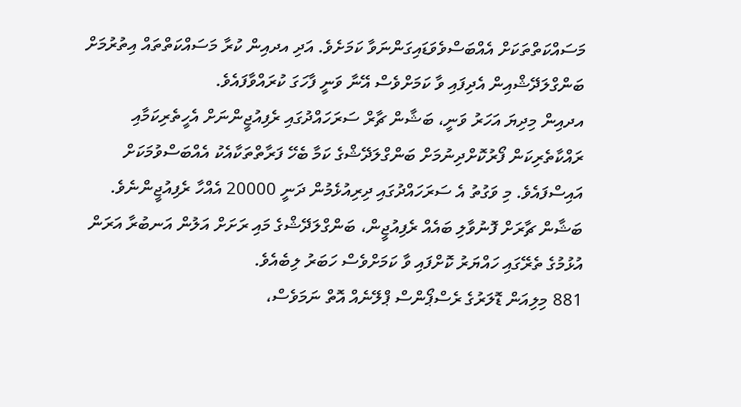މަސައްކަތްތަކަށް އެއްބަސްވެވަޑައިގަންނަވާ ކަމަށެވެ. އަދި އދއިން ކުރާ މަސައްކަތްތައް އިތުރުމަށް ބަންގްލަދޭޝްއިން އެދިފައި ވާ ކަމަށްވެސް އޭނާ ވަނީ ފާހަގަ ކުރައްވާފައެވެ.
އދއިން މިދިޔަ އަހަރު ވަނީ، ބަޝާން ޗާރް ސަރަހައްދުގައި ރެފިއުޖީންނަށް އެހީތެރިކަމާއި ރައްކާތެރިކަން ފޯރުކޮށްދިނުމަށް ބަންގްލަދޭޝްގެ ކަމާ ބެހޭ ފަރާތްތަކާއެކު އެއްބަސްވުމަކަށް އައިސްފައެވެ. މި ވަގުތު އެ ސަރަހައްދުގައި ދިރިއުޅެމުން ދަނީ 20000 އެއްހާ ރެފިއުޖީންނެވެ.
ބަޝާން ޗާރަށް ފޮނުވާލި ބައެއް ރެފިއުޖީން، ބަންގްލަދޭޝްގެ މައި ރަށަށް އަލުން އަނބުރާ އަރަން އުޅުމުގެ ތެރޭގައި ހައްޔަރު ކޮށްފައި ވާ ކަމަށްވެސް ހަބަރު ލިބެއެވެ.
881 މިލިއަން ޑޮލަރުގެ ރެސްޕޯންސް ޕްލޭނެއް އޮތް ނަމަވެސް،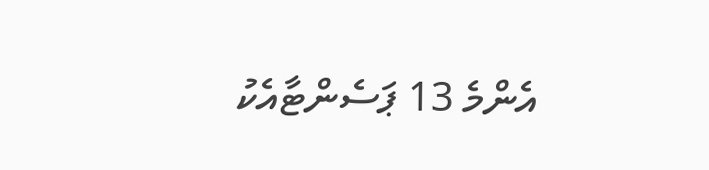އެންމެ 13 ޕަސެންޓާއެކު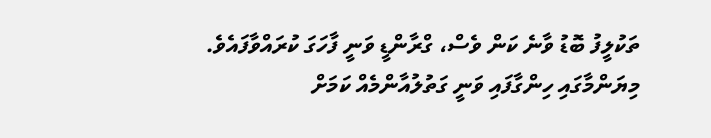ތަކުލީފު ބޮޑު ވާނެ ކަން ވެސް، ގްރާންޑީ ވަނީ ފާހަގަ ކުރައްވާފައެވެ.
މިޔަންމާގައި ހިންގާފައި ވަނީ ގަތުލުއާންމެއް ކަމަށް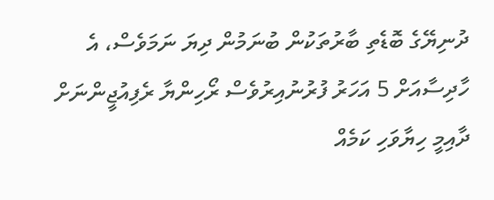ދުނިޔޭގެ ބޮޑެތި ބާރުތަކުން ބުނަމުން ދިޔަ ނަމަވެސް، އެ ހާދިސާއަށް 5 އަހަރު ފުރުނުއިރުވެސް ރޯހިންޔާ ރެފިއުޖީންނަށް ދާއިމީ ހިޔާވަހި ކަމެއް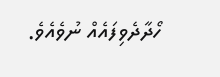ހޯދާދެވިފައެއް ނުވެއެވެ.